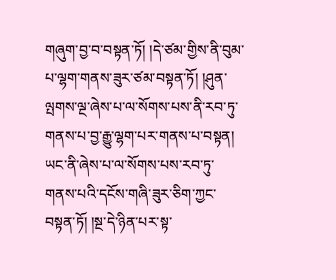གཞུག་བྱ་བ་བསྟན་ཏོ། །དེ་ཙམ་གྱིས་ནི་བུམ་པ་ལྷག་གནས་ཟུར་ཙམ་བསྟན་ཏོ། །ཤུན་ལྤགས་ལྔ་ཞེས་པ་ལ་སོགས་པས་ནི་རབ་ཏུ་གནས་པ་བྱ་རྒྱུ་ལྷག་པར་གནས་པ་བསྟན། ཡང་ནི་ཞེས་པ་ལ་སོགས་པས་རབ་ཏུ་གནས་པའི་དངོས་གཞི་ཟུར་ཅིག་ཀྱང་བསྟན་ཏོ། །སྔ་དེ་ཉིན་པར་སྟ་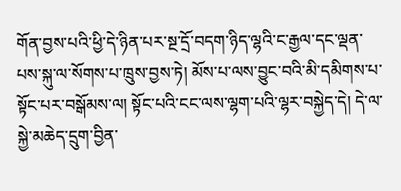གོན་བྱས་པའི་ཕྱི་དེ་ཉིན་པར་སྔ་དྲོ་བདག་ཉིད་ལྷའི་ང་རྒྱལ་དང་ལྡན་པས་སྐུ་ལ་སོགས་པ་ཁྲུས་བྱས་ཏེ། མོས་པ་ལས་བྱུང་བའི་མི་དམིགས་པ་སྟོང་པར་བསྒོམས་ལ། སྟོང་པའི་ངང་ལས་ལྷག་པའི་ལྷར་བསྐྱེད་དེ། དེ་ལ་སྐྱེ་མཆེད་དྲུག་བྱིན་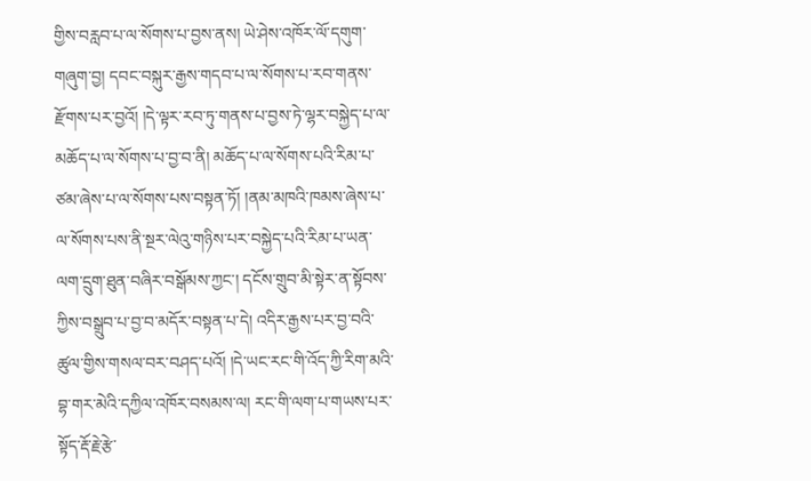གྱིས་བརླབ་པ་ལ་སོགས་པ་བྱས་ནས། ཡེ་ཤེས་འཁོར་ལོ་དགུག་གཞུག་བྱ། དབང་བསྐུར་རྒྱས་གདབ་པ་ལ་སོགས་པ་རབ་གནས་རྫོགས་པར་བྱའོ། །དེ་ལྟར་རབ་ཏུ་གནས་པ་བྱས་ཏེ་ལྷར་བསྐྱེད་པ་ལ་མཆོད་པ་ལ་སོགས་པ་བྱ་བ་ནི། མཆོད་པ་ལ་སོགས་པའི་རིམ་པ་ཙམ་ཞེས་པ་ལ་སོགས་པས་བསྟན་ཏོ། །ནམ་མཁའི་ཁམས་ཞེས་པ་ལ་སོགས་པས་ནི་སྔར་ལེའུ་གཉིས་པར་བསྐྱེད་པའི་རིམ་པ་ཡན་ལག་དྲུག་ཐུན་བཞིར་བསྒོམས་ཀྱང་། དངོས་གྲུབ་མི་སྟེར་ན་སྟོབས་ཀྱིས་བསྒྲུབ་པ་བྱ་བ་མདོར་བསྟན་པ་དེ། འདིར་རྒྱས་པར་བྱ་བའི་ཚུལ་གྱིས་གསལ་བར་བཤད་པའོ། །དེ་ཡང་རང་གི་འོད་ཀྱི་རིག་མའི་བྷ་གར་མེའི་དཀྱིལ་འཁོར་བསམས་ལ། རང་གི་ལག་པ་གཡས་པར་སྟོད་རྡོ་རྗེ་རྩེ་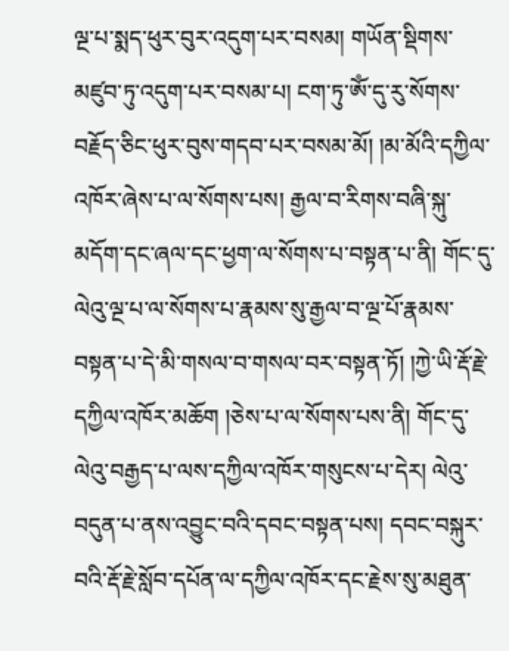ལྔ་པ་སྨད་ཕུར་བུར་འདུག་པར་བསམ། གཡོན་སྡིགས་མཛུབ་ཏུ་འདུག་པར་བསམ་པ། ངག་ཏུ་ཨོཾ་དུ་རུ་སོགས་བརྗོད་ཅིང་ཕུར་བུས་གདབ་པར་བསམ་མོ། །མ་མོའི་དཀྱིལ་འཁོར་ཞེས་པ་ལ་སོགས་པས། རྒྱལ་བ་རིགས་བཞི་སྐུ་མདོག་དང་ཞལ་དང་ཕྱག་ལ་སོགས་པ་བསྟན་པ་ནི། གོང་དུ་ལེའུ་ལྔ་པ་ལ་སོགས་པ་རྣམས་སུ་རྒྱལ་བ་ལྔ་པོ་རྣམས་བསྟན་པ་དེ་མི་གསལ་བ་གསལ་བར་བསྟན་ཏོ། །ཀྱེ་ཡི་རྡོ་རྗེ་དཀྱིལ་འཁོར་མཆོག །ཅེས་པ་ལ་སོགས་པས་ནི། གོང་དུ་ལེའུ་བརྒྱད་པ་ལས་དཀྱིལ་འཁོར་གསུངས་པ་དེར། ལེའུ་བདུན་པ་ནས་འབྱུང་བའི་དབང་བསྟན་པས། དབང་བསྐུར་བའི་རྡོ་རྗེ་སློབ་དཔོན་ལ་དཀྱིལ་འཁོར་དང་རྗེས་སུ་མཐུན་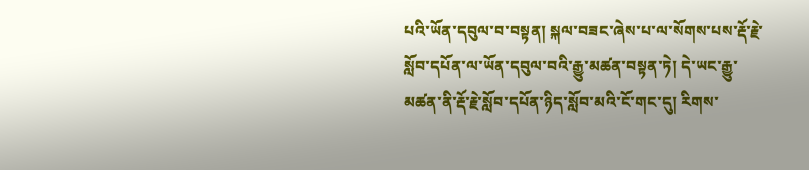པའི་ཡོན་དབུལ་བ་བསྟན། སྐལ་བཟང་ཞེས་པ་ལ་སོགས་པས་རྡོ་རྗེ་སློབ་དཔོན་ལ་ཡོན་དབུལ་བའི་རྒྱུ་མཚན་བསྟན་ཏེ། དེ་ཡང་རྒྱུ་མཚན་ནི་རྡོ་རྗེ་སློབ་དཔོན་ཉིད་སློབ་མའི་ངོ་གང་དུ། རིགས་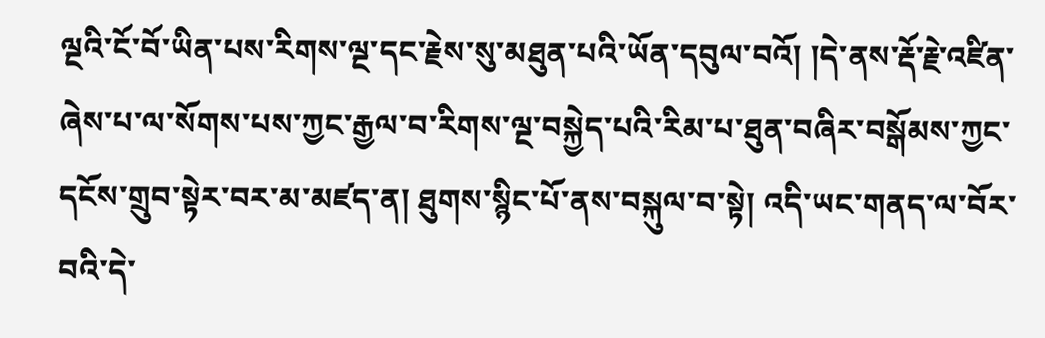ལྔའི་ངོ་བོ་ཡིན་པས་རིགས་ལྔ་དང་རྗེས་སུ་མཐུན་པའི་ཡོན་དབུལ་བའོ། །དེ་ནས་རྡོ་རྗེ་འཛིན་ཞེས་པ་ལ་སོགས་པས་ཀྱང་རྒྱལ་བ་རིགས་ལྔ་བསྐྱེད་པའི་རིམ་པ་ཐུན་བཞིར་བསྒོམས་ཀྱང་དངོས་གྲུབ་སྟེར་བར་མ་མཛད་ན། ཐུགས་སྙིང་པོ་ནས་བསྐུལ་བ་སྟེ། འདི་ཡང་གནད་ལ་བོར་བའི་དེ་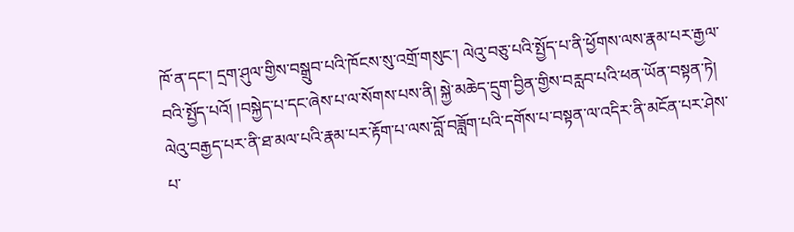ཁོ་ན་དང་། དྲག་ཤུལ་གྱིས་བསྒྲུབ་པའི་ཁོངས་སུ་འགྲོ་གསུང་། ལེའུ་བཅུ་པའི་སྤྱོད་པ་ནི་ཕྱོགས་ལས་རྣམ་པར་རྒྱལ་བའི་སྤྱོད་པའོ། །བསྐྱེད་པ་དང་ཞེས་པ་ལ་སོགས་པས་ནི། སྐྱེ་མཆེད་དྲུག་བྱིན་གྱིས་བརླབ་པའི་ཕན་ཡོན་བསྟན་ཏེ། ལེའུ་བརྒྱད་པར་ནི་ཐ་མལ་པའི་རྣམ་པར་རྟོག་པ་ལས་བློ་བཟློག་པའི་དགོས་པ་བསྟན་ལ་འདིར་ནི་མངོན་པར་ཤེས་པ་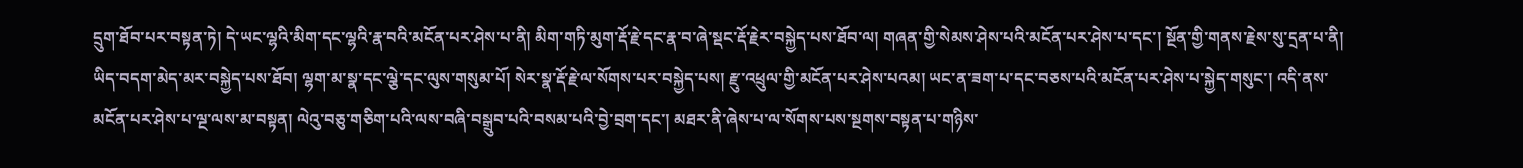དྲུག་ཐོབ་པར་བསྟན་ཏེ། དེ་ཡང་ལྷའི་མིག་དང་ལྷའི་རྣ་བའི་མངོན་པར་ཤེས་པ་ནི། མིག་གཏི་མུག་རྡོ་རྗེ་དང་རྣ་བ་ཞེ་སྡང་རྡོ་རྗེར་བསྐྱེད་པས་ཐོབ་ལ། གཞན་གྱི་སེམས་ཤེས་པའི་མངོན་པར་ཤེས་པ་དང་། སྔོན་གྱི་གནས་རྗེས་སུ་དྲན་པ་ནི། ཡིད་བདག་མེད་མར་བསྐྱེད་པས་ཐོབ། ལྷག་མ་སྣ་དང་ལྕེ་དང་ལུས་གསུམ་པོ། སེར་སྣ་རྡོ་རྗེ་ལ་སོགས་པར་བསྐྱེད་པས། རྫུ་འཕྲུལ་གྱི་མངོན་པར་ཤེས་པའམ། ཡང་ན་ཟག་པ་དང་བཅས་པའི་མངོན་པར་ཤེས་པ་སྐྱེད་གསུང་། འདི་ནས་མངོན་པར་ཤེས་པ་ལྔ་ལས་མ་བསྟན། ལེའུ་བཅུ་གཅིག་པའི་ལས་བཞི་བསྒྲུབ་པའི་བསམ་པའི་བྱེ་བྲག་དང་། མཐར་ནི་ཞེས་པ་ལ་སོགས་པས་སྔགས་བསྟན་པ་གཉིས་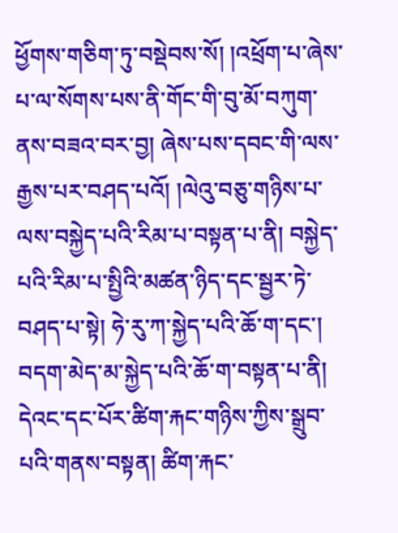ཕྱོགས་གཅིག་ཏུ་བསྡེབས་སོ། །འཕྲོག་པ་ཞེས་པ་ལ་སོགས་པས་ནི་གོང་གི་བུ་མོ་བཀུག་ནས་བཟའ་བར་བྱ། ཞེས་པས་དབང་གི་ལས་རྒྱས་པར་བཤད་པའོ། །ལེའུ་བཅུ་གཉིས་པ་ལས་བསྐྱེད་པའི་རིམ་པ་བསྟན་པ་ནི། བསྐྱེད་པའི་རིམ་པ་སྤྱིའི་མཚན་ཉིད་དང་སྦྱར་ཏེ་བཤད་པ་སྟེ། ཧེ་རུ་ཀ་སྐྱེད་པའི་ཆོ་ག་དང་། བདག་མེད་མ་སྐྱེད་པའི་ཆོ་ག་བསྟན་པ་ནི། དེའང་དང་པོར་ཚིག་རྐང་གཉིས་ཀྱིས་སྒྲུབ་པའི་གནས་བསྟན། ཚིག་རྐང་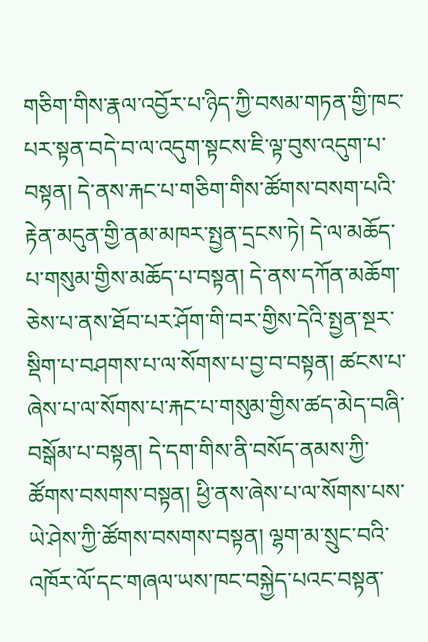གཅིག་གིས་རྣལ་འབྱོར་པ་ཉིད་ཀྱི་བསམ་གཏན་གྱི་ཁང་པར་སྟན་བདེ་བ་ལ་འདུག་སྟངས་ཇི་ལྟ་བུས་འདུག་པ་བསྟན། དེ་ནས་རྐང་པ་གཅིག་གིས་ཚོགས་བསག་པའི་རྟེན་མདུན་གྱི་ནམ་མཁར་སྤྱན་དྲངས་ཏེ། དེ་ལ་མཆོད་པ་གསུམ་གྱིས་མཆོད་པ་བསྟན། དེ་ནས་དཀོན་མཆོག་ཅེས་པ་ནས་ཐོབ་པར་ཤོག་གི་བར་གྱིས་དེའི་སྤྱན་སྔར་སྡིག་པ་བཤགས་པ་ལ་སོགས་པ་བྱ་བ་བསྟན། ཚངས་པ་ཞེས་པ་ལ་སོགས་པ་རྐང་པ་གསུམ་གྱིས་ཚད་མེད་བཞི་བསྒོམ་པ་བསྟན། དེ་དག་གིས་ནི་བསོད་ནམས་ཀྱི་ཚོགས་བསགས་བསྟན། ཕྱི་ནས་ཞེས་པ་ལ་སོགས་པས་ཡེ་ཤེས་ཀྱི་ཚོགས་བསགས་བསྟན། ལྷག་མ་སྲུང་བའི་འཁོར་ལོ་དང་གཞལ་ཡས་ཁང་བསྐྱེད་པའང་བསྟན་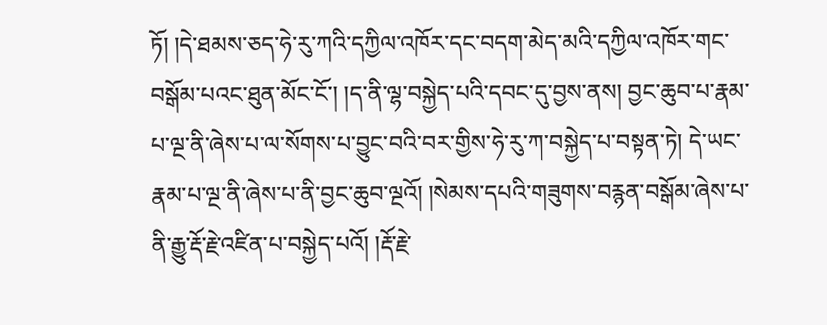ཏོ། །དེ་ཐམས་ཅད་ཧེ་རུ་ཀའི་དཀྱིལ་འཁོར་དང་བདག་མེད་མའི་དཀྱིལ་འཁོར་གང་བསྒོམ་པའང་ཐུན་མོང་ངོ་། །ད་ནི་ལྷ་བསྐྱེད་པའི་དབང་དུ་བྱས་ནས། བྱང་ཆུབ་པ་རྣམ་པ་ལྔ་ནི་ཞེས་པ་ལ་སོགས་པ་བྱུང་བའི་བར་གྱིས་ཧེ་རུ་ཀ་བསྐྱེད་པ་བསྟན་ཏེ། དེ་ཡང་རྣམ་པ་ལྔ་ནི་ཞེས་པ་ནི་བྱང་ཆུབ་ལྔའོ། །སེམས་དཔའི་གཟུགས་བརྙན་བསྒོམ་ཞེས་པ་ནི་རྒྱུ་རྡོ་རྗེ་འཛིན་པ་བསྐྱེད་པའོ། །རྡོ་རྗེ་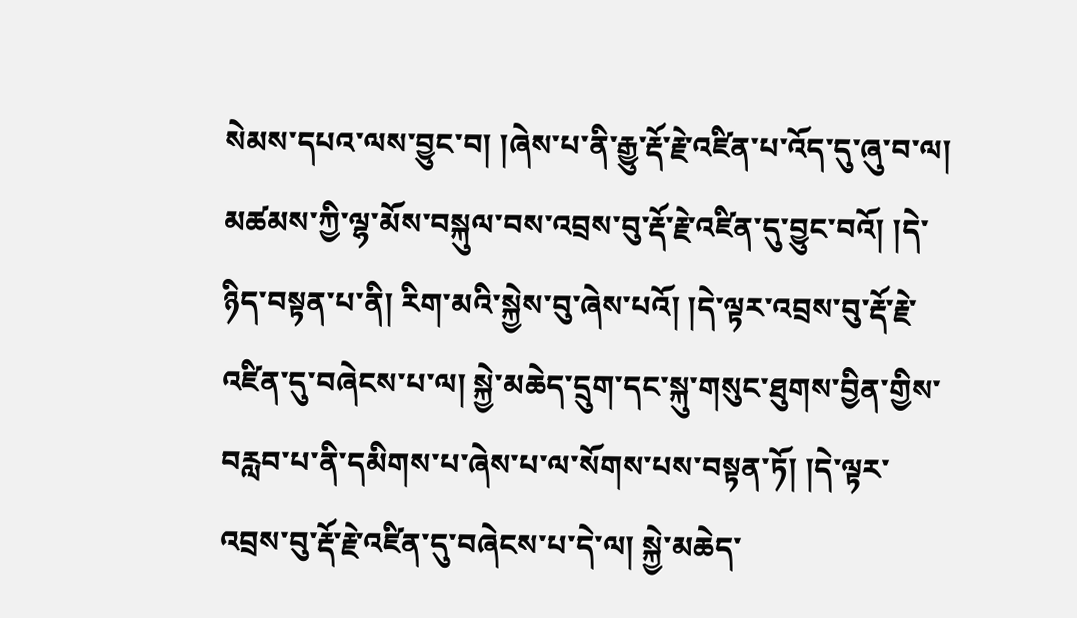སེམས་དཔའ་ལས་བྱུང་བ། །ཞེས་པ་ནི་རྒྱུ་རྡོ་རྗེ་འཛིན་པ་འོད་དུ་ཞུ་བ་ལ། མཚམས་ཀྱི་ལྷ་མོས་བསྐུལ་བས་འབྲས་བུ་རྡོ་རྗེ་འཛིན་དུ་བྱུང་བའོ། །དེ་ཉིད་བསྟན་པ་ནི། རིག་མའི་སྐྱེས་བུ་ཞེས་པའོ། །དེ་ལྟར་འབྲས་བུ་རྡོ་རྗེ་འཛིན་དུ་བཞེངས་པ་ལ། སྐྱེ་མཆེད་དྲུག་དང་སྐུ་གསུང་ཐུགས་བྱིན་གྱིས་བརླབ་པ་ནི་དམིགས་པ་ཞེས་པ་ལ་སོགས་པས་བསྟན་ཏོ། །དེ་ལྟར་འབྲས་བུ་རྡོ་རྗེ་འཛིན་དུ་བཞེངས་པ་དེ་ལ། སྐྱེ་མཆེད་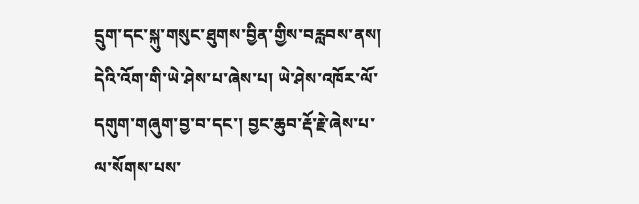དྲུག་དང་སྐུ་གསུང་ཐུགས་བྱིན་གྱིས་བརླབས་ནས། དེའི་འོག་གི་ཡེ་ཤེས་པ་ཞེས་པ། ཡེ་ཤེས་འཁོར་ལོ་དགུག་གཞུག་བྱ་བ་དང་། བྱང་ཆུབ་རྡོ་རྗེ་ཞེས་པ་ལ་སོགས་པས་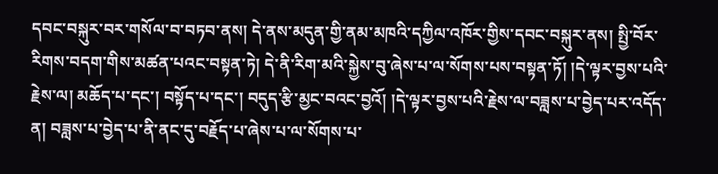དབང་བསྐུར་བར་གསོལ་བ་བཏབ་ནས། དེ་ནས་མདུན་གྱི་ནམ་མཁའི་དཀྱིལ་འཁོར་གྱིས་དབང་བསྐུར་ནས། སྤྱི་བོར་རིགས་བདག་གིས་མཚན་པའང་བསྟན་ཏེ། དེ་ནི་རིག་མའི་སྐྱེས་བུ་ཞེས་པ་ལ་སོགས་པས་བསྟན་ཏོ། །དེ་ལྟར་བྱས་པའི་རྗེས་ལ། མཆོད་པ་དང་། བསྟོད་པ་དང་། བདུད་རྩི་མྱང་བའང་བྱའོ། །དེ་ལྟར་བྱས་པའི་རྗེས་ལ་བཟླས་པ་བྱེད་པར་འདོད་ན། བཟླས་པ་བྱེད་པ་ནི་ནང་དུ་བརྗོད་པ་ཞེས་པ་ལ་སོགས་པ་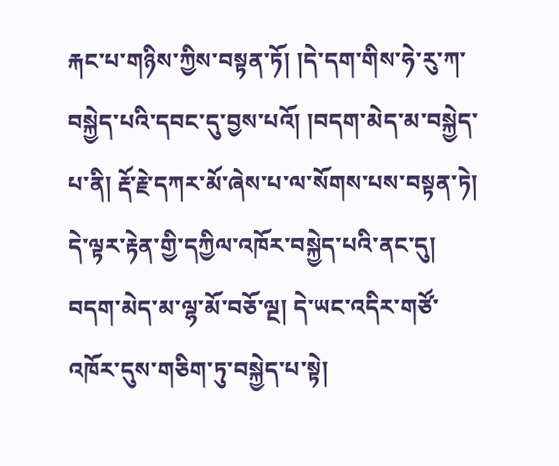རྐང་པ་གཉིས་ཀྱིས་བསྟན་ཏོ། །དེ་དག་གིས་ཧེ་རུ་ཀ་བསྐྱེད་པའི་དབང་དུ་བྱས་པའོ། །བདག་མེད་མ་བསྐྱེད་པ་ནི། རྡོ་རྗེ་དཀར་མོ་ཞེས་པ་ལ་སོགས་པས་བསྟན་ཏེ། དེ་ལྟར་རྟེན་གྱི་དཀྱིལ་འཁོར་བསྐྱེད་པའི་ནང་དུ། བདག་མེད་མ་ལྷ་མོ་བཅོ་ལྔ། དེ་ཡང་འདིར་གཙོ་འཁོར་དུས་གཅིག་ཏུ་བསྐྱེད་པ་སྟེ།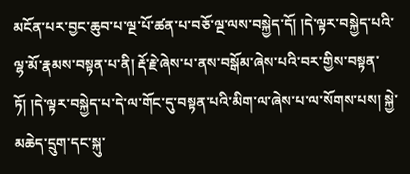མངོན་པར་བྱང་ཆུབ་པ་ལྔ་པོ་ཚན་པ་བཅོ་ལྔ་ལས་བསྐྱེད་དོ། །དེ་ལྟར་བསྐྱེད་པའི་ལྷ་མོ་རྣམས་བསྟན་པ་ནི། རྡོ་རྗེ་ཞེས་པ་ནས་བསྒོམ་ཞེས་པའི་བར་གྱིས་བསྟན་ཏོ། །དེ་ལྟར་བསྐྱེད་པ་དེ་ལ་གོང་དུ་བསྟན་པའི་མིག་ལ་ཞེས་པ་ལ་སོགས་པས། སྐྱེ་མཆེད་དྲུག་དང་སྐུ་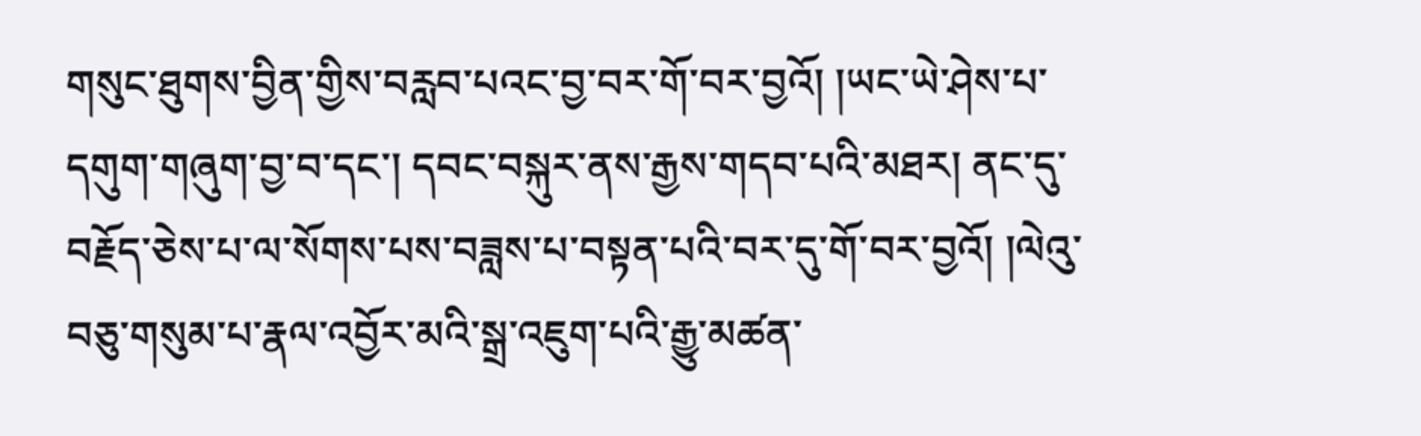གསུང་ཐུགས་བྱིན་གྱིས་བརླབ་པའང་བྱ་བར་གོ་བར་བྱའོ། །ཡང་ཡེ་ཤེས་པ་དགུག་གཞུག་བྱ་བ་དང་། དབང་བསྐུར་ནས་རྒྱས་གདབ་པའི་མཐར། ནང་དུ་བརྗོད་ཅེས་པ་ལ་སོགས་པས་བཟླས་པ་བསྟན་པའི་བར་དུ་གོ་བར་བྱའོ། །ལེའུ་བཅུ་གསུམ་པ་རྣལ་འབྱོར་མའི་སྒྲ་འཇུག་པའི་རྒྱུ་མཚན་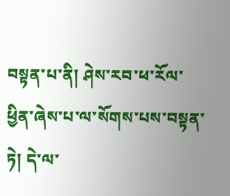བསྟན་པ་ནི། ཤེས་རབ་ཕ་རོལ་ཕྱིན་ཞེས་པ་ལ་སོགས་པས་བསྟན་ཏེ། དེ་ལ་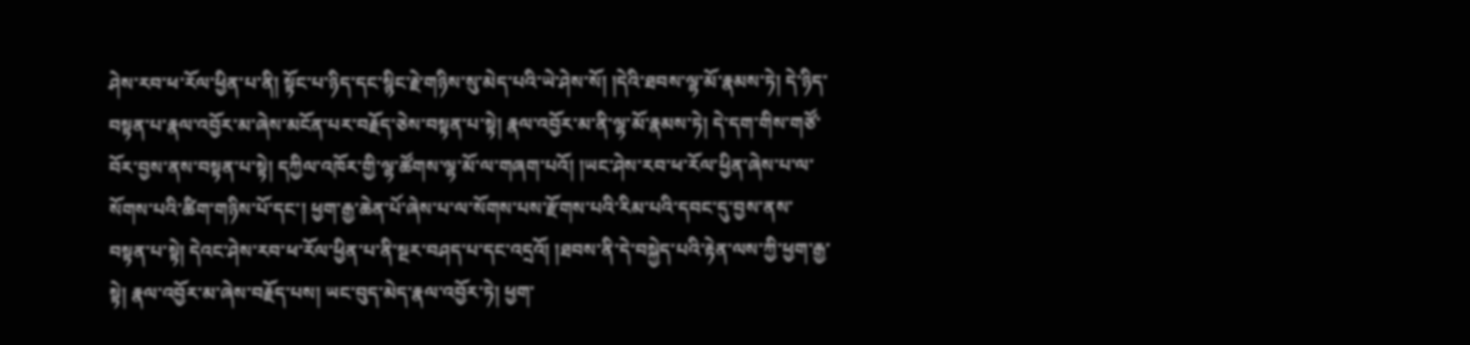ཤེས་རབ་ཕ་རོལ་ཕྱིན་པ་ནི། སྟོང་པ་ཉིད་དང་སྙིང་རྗེ་གཉིས་སུ་མེད་པའི་ཡེ་ཤེས་སོ། །དེའི་ཐབས་ལྷ་མོ་རྣམས་ཏེ། དེ་ཉིད་བསྟན་པ་རྣལ་འབྱོར་མ་ཞེས་མངོན་པར་བརྗོད་ཅེས་བསྟན་པ་སྟེ། རྣལ་འབྱོར་མ་ནི་ལྷ་མོ་རྣམས་ཏེ། དེ་དག་གིས་གཙོ་བོར་བྱས་ནས་བསྟན་པ་སྟེ། དཀྱིལ་འཁོར་གྱི་ལྷ་ཚོགས་ལྷ་མོ་ལ་གཞག་པའོ། །ཡང་ཤེས་རབ་ཕ་རོལ་ཕྱིན་ཞེས་པ་ལ་སོགས་པའི་ཚིག་གཉིས་པོ་དང་། ཕྱག་རྒྱ་ཆེན་པོ་ཞེས་པ་ལ་སོགས་པས་རྫོགས་པའི་རིམ་པའི་དབང་དུ་བྱས་ནས་བསྟན་པ་སྟེ། དེའང་ཤེས་རབ་ཕ་རོལ་ཕྱིན་པ་ནི་སྔར་བཤད་པ་དང་འདྲའོ། །ཐབས་ནི་དེ་བསྐྱེད་པའི་རྟེན་ལས་ཀྱི་ཕྱག་རྒྱ་སྟེ། རྣལ་འབྱོར་མ་ཞེས་བརྗོད་པས། ཡང་བུད་མེད་རྣལ་འབྱོར་ཏེ། ཕྱག་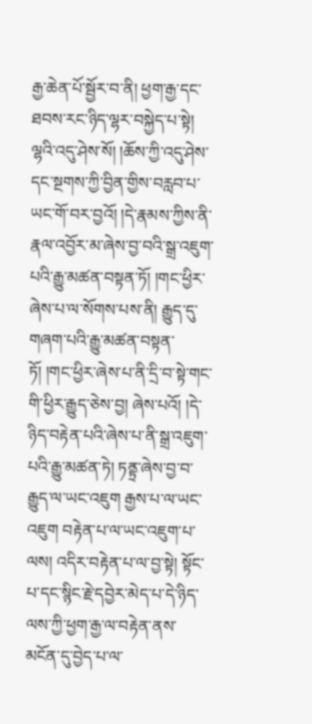རྒྱ་ཆེན་པོ་སྦྱོར་བ་ནི། ཕྱག་རྒྱ་དང་ཐབས་རང་ཉིད་ལྷར་བསྐྱེད་པ་སྟེ། ལྷའི་འདུ་ཤེས་སོ། །ཆོས་ཀྱི་འདུ་ཤེས་དང་སྔགས་ཀྱི་བྱིན་གྱིས་བརླབ་པ་ཡང་གོ་བར་བྱའོ། །དེ་རྣམས་ཀྱིས་ནི་རྣལ་འབྱོར་མ་ཞེས་བྱ་བའི་སྒྲ་འཇུག་པའི་རྒྱུ་མཚན་བསྟན་ཏོ། །གང་ཕྱིར་ཞེས་པ་ལ་སོགས་པས་ནི། རྒྱུད་དུ་གཞག་པའི་རྒྱུ་མཚན་བསྟན་ཏོ། །གང་ཕྱིར་ཞེས་པ་ནི་དྲི་བ་སྟེ་གང་གི་ཕྱིར་རྒྱུད་ཅེས་བྱ། ཞེས་པའོ། །དེ་ཉིད་བརྟེན་པའི་ཞེས་པ་ནི་སྒྲ་འཇུག་པའི་རྒྱུ་མཚན་ཏེ། ཏནྟྲ་ཞེས་བྱ་བ་རྒྱུད་ལ་ཡང་འཇུག རྒྱས་པ་ལ་ཡང་འཇུག བརྟེན་པ་ལ་ཡང་འཇུག་པ་ལས། འདིར་བརྟེན་པ་ལ་བྱ་སྟེ། སྟོང་པ་དང་སྙིང་རྗེ་དབྱེར་མེད་པ་དེ་ཉིད་ལས་ཀྱི་ཕྱག་རྒྱ་ལ་བརྟེན་ནས་མངོན་དུ་བྱེད་པ་ལ་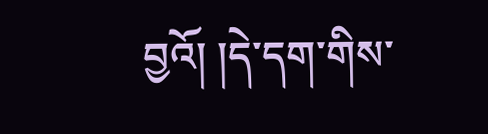བྱའོ། །དེ་དག་གིས་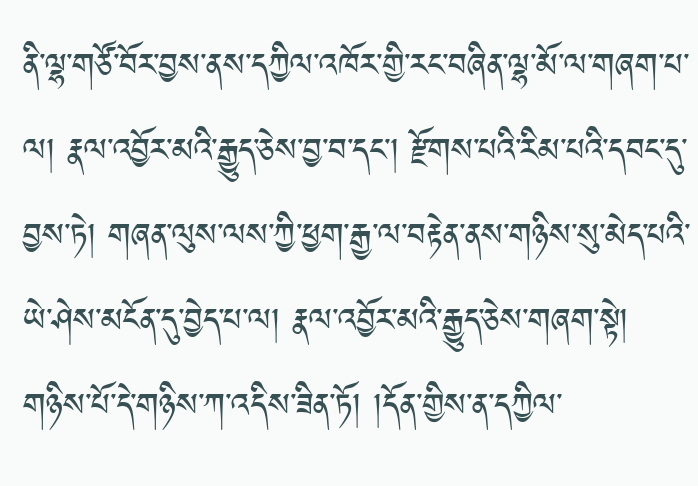ནི་ལྷ་གཙོ་བོར་བྱས་ནས་དཀྱིལ་འཁོར་གྱི་རང་བཞིན་ལྷ་མོ་ལ་གཞག་པ་ལ། རྣལ་འབྱོར་མའི་རྒྱུད་ཅེས་བྱ་བ་དང་། རྫོགས་པའི་རིམ་པའི་དབང་དུ་བྱས་ཏེ། གཞན་ལུས་ལས་ཀྱི་ཕྱག་རྒྱ་ལ་བརྟེན་ནས་གཉིས་སུ་མེད་པའི་ཡེ་ཤེས་མངོན་དུ་བྱེད་པ་ལ། རྣལ་འབྱོར་མའི་རྒྱུད་ཅེས་གཞག་སྟེ། གཉིས་པོ་དེ་གཉིས་ཀ་འདིས་ཟིན་ཏོ། །དོན་གྱིས་ན་དཀྱིལ་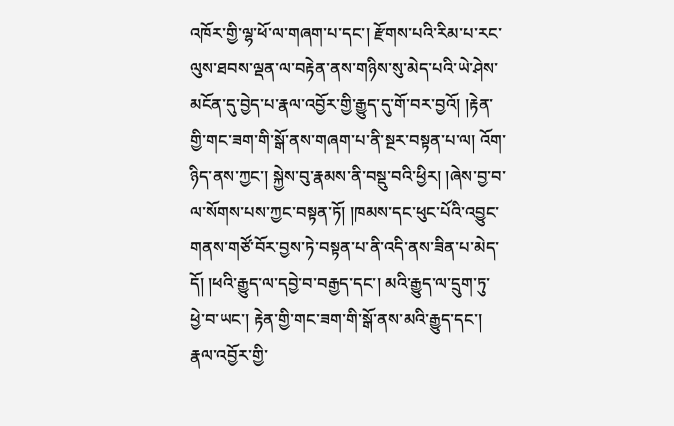འཁོར་གྱི་ལྷ་ཕོ་ལ་གཞག་པ་དང་། རྫོགས་པའི་རིམ་པ་རང་ལུས་ཐབས་ལྡན་ལ་བརྟེན་ནས་གཉིས་སུ་མེད་པའི་ཡེ་ཤེས་མངོན་དུ་བྱེད་པ་རྣལ་འབྱོར་གྱི་རྒྱུད་དུ་གོ་བར་བྱའོ། །རྟེན་གྱི་གང་ཟག་གི་སྒོ་ནས་གཞག་པ་ནི་སྔར་བསྟན་པ་ལ། འོག་ཉིད་ནས་ཀྱང་། སྐྱེས་བུ་རྣམས་ནི་བསྡུ་བའི་ཕྱིར། །ཞེས་བྱ་བ་ལ་སོགས་པས་ཀྱང་བསྟན་ཏོ། །ཁམས་དང་ཕུང་པོའི་འབྱུང་གནས་གཙོ་བོར་བྱས་ཏེ་བསྟན་པ་ནི་འདི་ནས་ཟིན་པ་མེད་དོ། །ཕའི་རྒྱུད་ལ་དབྱེ་བ་བརྒྱད་དང་། མའི་རྒྱུད་ལ་དྲུག་ཏུ་ཕྱེ་བ་ཡང་། རྟེན་གྱི་གང་ཟག་གི་སྒོ་ནས་མའི་རྒྱུད་དང་། རྣལ་འབྱོར་གྱི་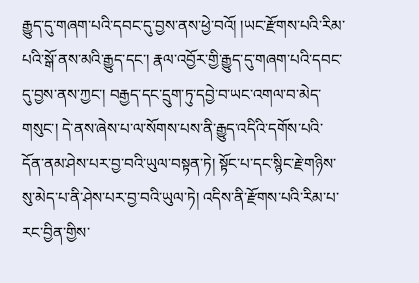རྒྱུད་དུ་གཞག་པའི་དབང་དུ་བྱས་ནས་ཕྱེ་བའོ། །ཡང་རྫོགས་པའི་རིམ་པའི་སྒོ་ནས་མའི་རྒྱུད་དང་། རྣལ་འབྱོར་གྱི་རྒྱུད་དུ་གཞག་པའི་དབང་དུ་བྱས་ནས་ཀྱང་། བརྒྱད་དང་དྲུག་ཏུ་དབྱེ་བ་ཡང་འགལ་བ་མེད་གསུང་། དེ་ནས་ཞེས་པ་ལ་སོགས་པས་ནི་རྒྱུད་འདིའི་དགོས་པའི་དོན་ནམ་ཤེས་པར་བྱ་བའི་ཡུལ་བསྟན་ཏེ། སྟོང་པ་དང་སྙིང་རྗེ་གཉིས་སུ་མེད་པ་ནི་ཤེས་པར་བྱ་བའི་ཡུལ་ཏེ། འདིས་ནི་རྫོགས་པའི་རིམ་པ་རང་བྱིན་གྱིས་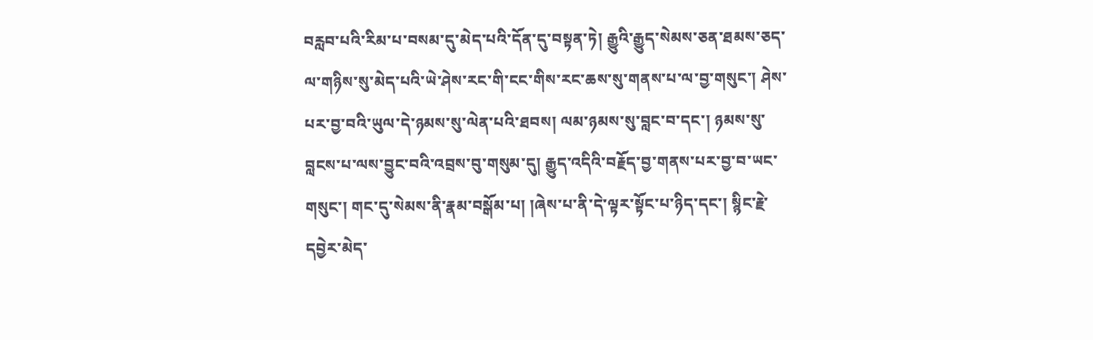བརླབ་པའི་རིམ་པ་བསམ་དུ་མེད་པའི་དོན་དུ་བསྟན་ཏེ། རྒྱུའི་རྒྱུད་སེམས་ཅན་ཐམས་ཅད་ལ་གཉིས་སུ་མེད་པའི་ཡེ་ཤེས་རང་གི་ངང་གིས་རང་ཆས་སུ་གནས་པ་ལ་བྱ་གསུང་། ཤེས་པར་བྱ་བའི་ཡུལ་དེ་ཉམས་སུ་ལེན་པའི་ཐབས། ལམ་ཉམས་སུ་བླང་བ་དང་། ཉམས་སུ་བླངས་པ་ལས་བྱུང་བའི་འབྲས་བུ་གསུམ་དུ། རྒྱུད་འདིའི་བརྗོད་བྱ་གནས་པར་བྱ་བ་ཡང་གསུང་། གང་དུ་སེམས་ནི་རྣམ་བསྒོམ་པ། །ཞེས་པ་ནི་དེ་ལྟར་སྟོང་པ་ཉིད་དང་། སྙིང་རྗེ་དབྱེར་མེད་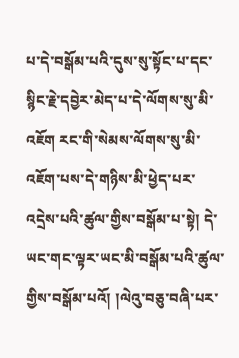པ་དེ་བསྒོམ་པའི་དུས་སུ་སྟོང་པ་དང་སྙིང་རྗེ་དབྱེར་མེད་པ་དེ་ལོགས་སུ་མི་འཇོག རང་གི་སེམས་ལོགས་སུ་མི་འཇོག་པས་དེ་གཉིས་མི་ཕྱེད་པར་འདྲེས་པའི་ཚུལ་གྱིས་བསྒོམ་པ་སྟེ། དེ་ཡང་གང་ལྟར་ཡང་མི་བསྒོམ་པའི་ཚུལ་གྱིས་བསྒོམ་པའོ། །ལེའུ་བཅུ་བཞི་པར་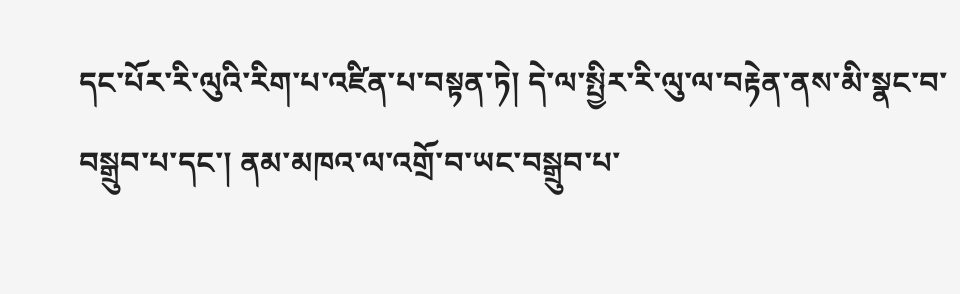དང་པོར་རི་ལུའི་རིག་པ་འཛིན་པ་བསྟན་ཏེ། དེ་ལ་སྤྱིར་རི་ལུ་ལ་བརྟེན་ནས་མི་སྣང་བ་བསྒྲུབ་པ་དང་། ནམ་མཁའ་ལ་འགྲོ་བ་ཡང་བསྒྲུབ་པ་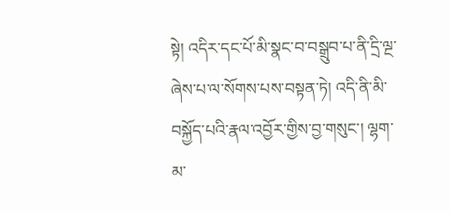སྟེ། འདིར་དང་པོ་མི་སྣང་བ་བསྒྲུབ་པ་ནི་དྲི་ལྔ་ཞེས་པ་ལ་སོགས་པས་བསྟན་ཏེ། འདི་ནི་མི་བསྐྱོད་པའི་རྣལ་འབྱོར་གྱིས་བྱ་གསུང་། ལྷག་མ་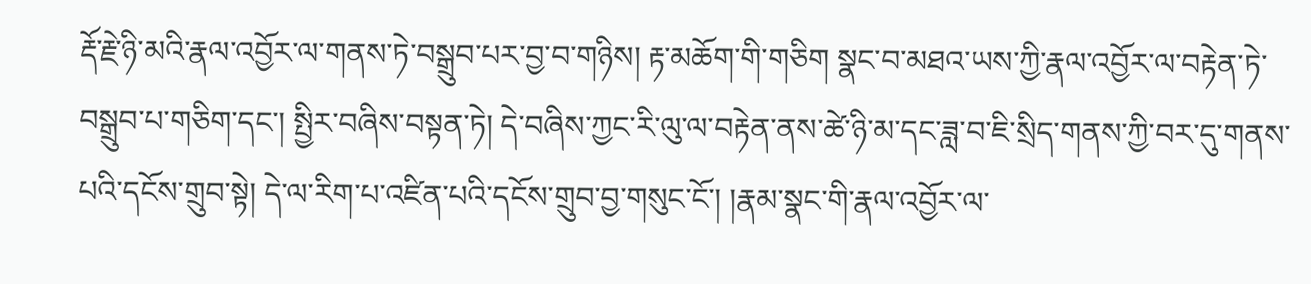རྡོ་རྗེ་ཉི་མའི་རྣལ་འབྱོར་ལ་གནས་ཏེ་བསྒྲུབ་པར་བྱ་བ་གཉིས། རྟ་མཆོག་གི་གཅིག སྣང་བ་མཐའ་ཡས་ཀྱི་རྣལ་འབྱོར་ལ་བརྟེན་ཏེ་བསྒྲུབ་པ་གཅིག་དང་། སྤྱིར་བཞིས་བསྟན་ཏེ། དེ་བཞིས་ཀྱང་རི་ལུ་ལ་བརྟེན་ནས་ཚེ་ཉི་མ་དང་ཟླ་བ་ཇི་སྲིད་གནས་ཀྱི་བར་དུ་གནས་པའི་དངོས་གྲུབ་སྟེ། དེ་ལ་རིག་པ་འཛིན་པའི་དངོས་གྲུབ་བྱ་གསུང་ངོ་། །རྣམ་སྣང་གི་རྣལ་འབྱོར་ལ་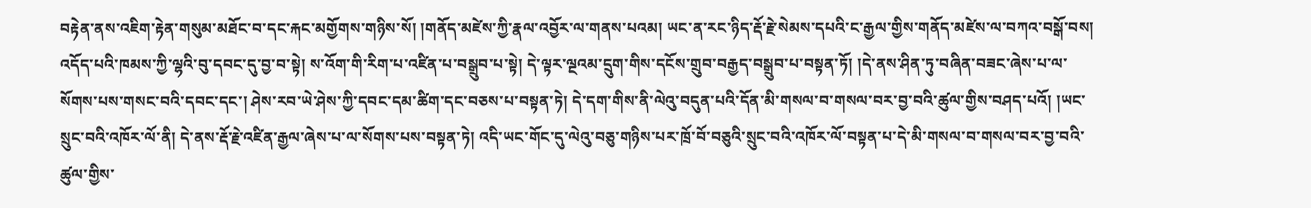བརྟེན་ནས་འཇིག་རྟེན་གསུམ་མཐོང་བ་དང་རྐང་མགྱོགས་གཉིས་སོ། །གནོད་མཛེས་ཀྱི་རྣལ་འབྱོར་ལ་གནས་པའམ། ཡང་ན་རང་ཉིད་རྡོ་རྗེ་སེམས་དཔའི་ང་རྒྱལ་གྱིས་གནོད་མཛེས་ལ་བཀའ་བསྒོ་བས། འདོད་པའི་ཁམས་ཀྱི་ལྷའི་བུ་དབང་དུ་བྱ་བ་སྟེ། ས་འོག་གི་རིག་པ་འཛིན་པ་བསྒྲུབ་པ་སྟེ། དེ་ལྟར་ལྔའམ་དྲུག་གིས་དངོས་གྲུབ་བརྒྱད་བསྒྲུབ་པ་བསྟན་ཏོ། །དེ་ནས་ཤིན་ཏུ་བཞིན་བཟང་ཞེས་པ་ལ་སོགས་པས་གསང་བའི་དབང་དང་། ཤེས་རབ་ཡེ་ཤེས་ཀྱི་དབང་དམ་ཚིག་དང་བཅས་པ་བསྟན་ཏེ། དེ་དག་གིས་ནི་ལེའུ་བདུན་པའི་དོན་མི་གསལ་བ་གསལ་བར་བྱ་བའི་ཚུལ་གྱིས་བཤད་པའོ། །ཡང་སྲུང་བའི་འཁོར་ལོ་ནི། དེ་ནས་རྡོ་རྗེ་འཛིན་རྒྱལ་ཞེས་པ་ལ་སོགས་པས་བསྟན་ཏེ། འདི་ཡང་གོང་དུ་ལེའུ་བཅུ་གཉིས་པར་ཁྲོ་བོ་བཅུའི་སྲུང་བའི་འཁོར་ལོ་བསྟན་པ་དེ་མི་གསལ་བ་གསལ་བར་བྱ་བའི་ཚུལ་གྱིས་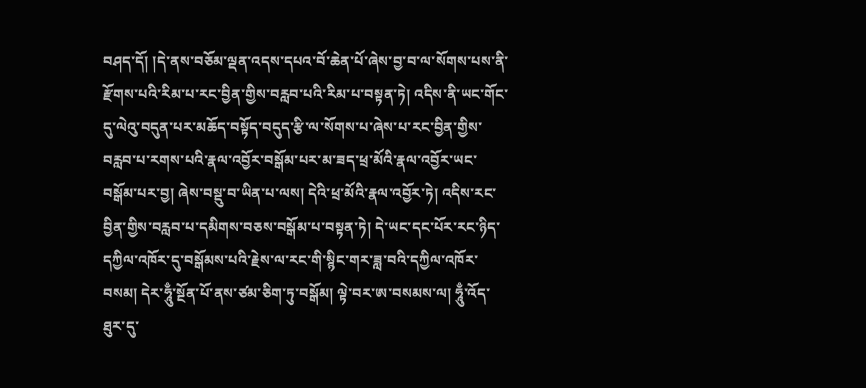བཤད་དོ། །དེ་ནས་བཅོམ་ལྡན་འདས་དཔའ་བོ་ཆེན་པོ་ཞེས་བྱ་བ་ལ་སོགས་པས་ནི་རྫོགས་པའི་རིམ་པ་རང་བྱིན་གྱིས་བརླབ་པའི་རིམ་པ་བསྟན་ཏེ། འདིས་ནི་ཡང་གོང་དུ་ལེའུ་བདུན་པར་མཆོད་བསྟོད་བདུད་རྩི་ལ་སོགས་པ་ཞེས་པ་རང་བྱིན་གྱིས་བརླབ་པ་རགས་པའི་རྣལ་འབྱོར་བསྒོམ་པར་མ་ཟད་ཕྲ་མོའི་རྣལ་འབྱོར་ཡང་བསྒོམ་པར་བྱ། ཞེས་བསྡུ་བ་ཡིན་པ་ལས། དེའི་ཕྲ་མོའི་རྣལ་འབྱོར་ཏེ། འདིས་རང་བྱིན་གྱིས་བརླབ་པ་དམིགས་བཅས་བསྒོམ་པ་བསྟན་ཏེ། དེ་ཡང་དང་པོར་རང་ཉིད་དཀྱིལ་འཁོར་དུ་བསྒོམས་པའི་རྗེས་ལ་རང་གི་སྙིང་གར་ཟླ་བའི་དཀྱིལ་འཁོར་བསམ། དེར་ཧཱུྃ་སྔོན་པོ་ནས་ཙམ་ཅིག་ཏུ་བསྒོམ། ལྟེ་བར་ཨ་བསམས་ལ། ཧཱུྃ་འོད་ཐུར་དུ་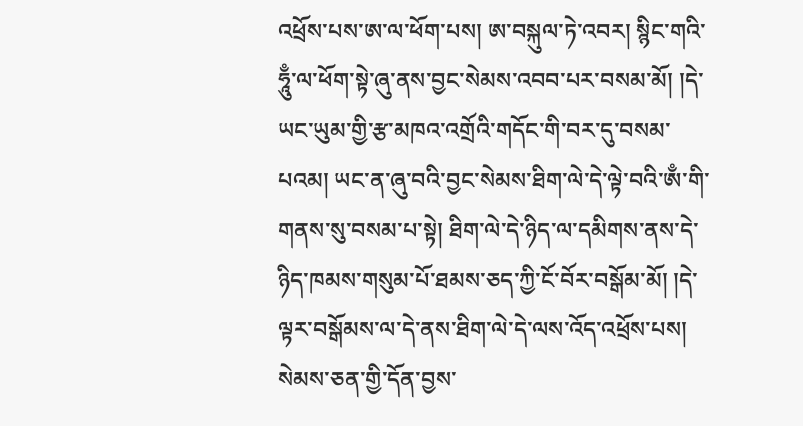འཕྲོས་པས་ཨ་ལ་ཕོག་པས། ཨ་བསྐུལ་ཏེ་འབར། སྙིང་གའི་ཧཱུྃ་ལ་ཕོག་སྟེ་ཞུ་ནས་བྱང་སེམས་འབབ་པར་བསམ་མོ། །དེ་ཡང་ཡུམ་གྱི་རྩ་མཁའ་འགྲོའི་གདོང་གི་བར་དུ་བསམ་པའམ། ཡང་ན་ཞུ་བའི་བྱང་སེམས་ཐིག་ལེ་དེ་ལྟེ་བའི་ཨྃ་གི་གནས་སུ་བསམ་པ་སྟེ། ཐིག་ལེ་དེ་ཉིད་ལ་དམིགས་ནས་དེ་ཉིད་ཁམས་གསུམ་པོ་ཐམས་ཅད་ཀྱི་ངོ་བོར་བསྒོམ་མོ། །དེ་ལྟར་བསྒོམས་ལ་དེ་ནས་ཐིག་ལེ་དེ་ལས་འོད་འཕྲོས་པས། སེམས་ཅན་གྱི་དོན་བྱས་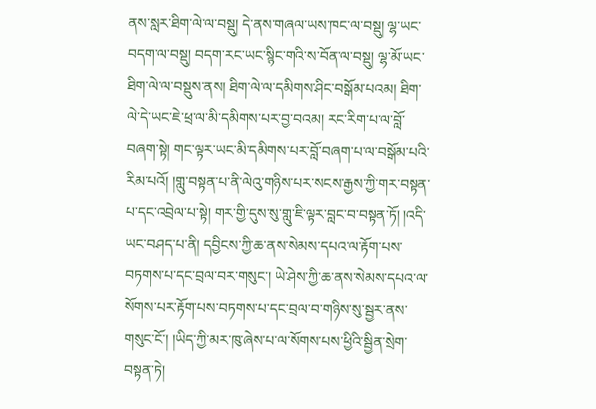ནས་སླར་ཐིག་ལེ་ལ་བསྡུ། དེ་ནས་གཞལ་ཡས་ཁང་ལ་བསྡུ། ལྷ་ཡང་བདག་ལ་བསྡུ། བདག་རང་ཡང་སྙིང་གའི་ས་བོན་ལ་བསྡུ། ལྷ་མོ་ཡང་ཐིག་ལེ་ལ་བསྡུས་ནས། ཐིག་ལེ་ལ་དམིགས་ཤིང་བསྒོམ་པའམ། ཐིག་ལེ་དེ་ཡང་ཇེ་ཕྲ་ལ་མི་དམིགས་པར་བྱ་བའམ། རང་རིག་པ་ལ་བློ་བཞག་སྟེ། གང་ལྟར་ཡང་མི་དམིགས་པར་བློ་བཞག་པ་ལ་བསྒོམ་པའི་རིམ་པའོ། །གླུ་བསྟན་པ་ནི་ལེའུ་གཉིས་པར་སངས་རྒྱས་ཀྱི་གར་བསྟན་པ་དང་འབྲེལ་པ་སྟེ། གར་གྱི་དུས་སུ་གླུ་ཇི་ལྟར་བླང་བ་བསྟན་ཏོ། །འདི་ཡང་བཤད་པ་ནི། དབྱིངས་ཀྱི་ཆ་ནས་སེམས་དཔའ་ལ་རྟོག་པས་བཏགས་པ་དང་བྲལ་བར་གསུང་། ཡེ་ཤེས་ཀྱི་ཆ་ནས་སེམས་དཔའ་ལ་སོགས་པར་རྟོག་པས་བཏགས་པ་དང་བྲལ་བ་གཉིས་སུ་སྦྱར་ནས་གསུང་ངོ་། །ཡིད་ཀྱི་མར་ཁུ་ཞེས་པ་ལ་སོགས་པས་ཕྱིའི་སྦྱིན་སྲེག་བསྟན་ཏེ།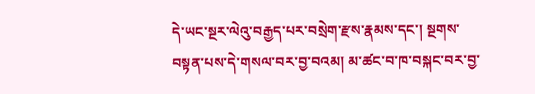དེ་ཡང་སྔར་ལེའུ་བརྒྱད་པར་བསྲེག་རྫས་རྣམས་དང་། སྔགས་བསྟན་པས་དེ་གསལ་བར་བྱ་བའམ། མ་ཚང་བ་ཁ་བསྐང་བར་བྱ་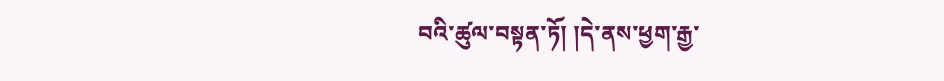བའི་ཚུལ་བསྟན་ཏོ། །དེ་ནས་ཕྱག་རྒྱ་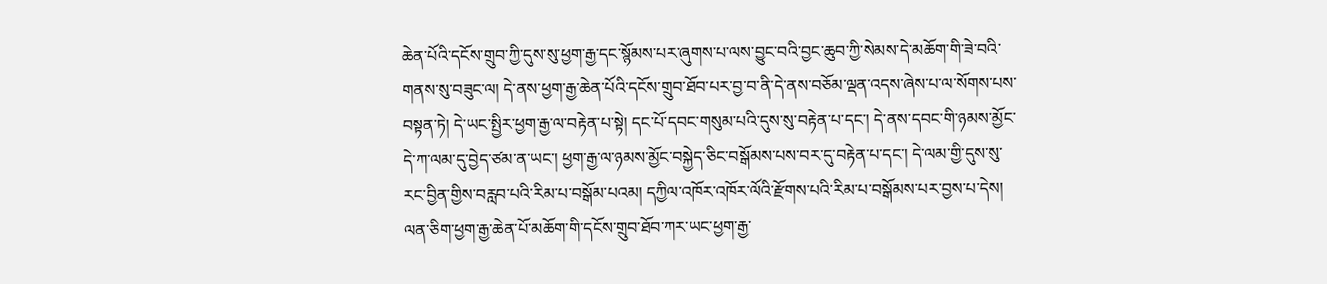ཆེན་པོའི་དངོས་གྲུབ་ཀྱི་དུས་སུ་ཕྱག་རྒྱ་དང་སྙོམས་པར་ཞུགས་པ་ལས་བྱུང་བའི་བྱང་ཆུབ་ཀྱི་སེམས་དེ་མཆོག་གི་ཟེ་བའི་གནས་སུ་བཟུང་ལ། དེ་ནས་ཕྱག་རྒྱ་ཆེན་པོའི་དངོས་གྲུབ་ཐོབ་པར་བྱ་བ་ནི་དེ་ནས་བཅོམ་ལྡན་འདས་ཞེས་པ་ལ་སོགས་པས་བསྟན་ཏེ། དེ་ཡང་སྤྱིར་ཕྱག་རྒྱ་ལ་བརྟེན་པ་སྟེ། དང་པོ་དབང་གསུམ་པའི་དུས་སུ་བརྟེན་པ་དང་། དེ་ནས་དབང་གི་ཉམས་མྱོང་དེ་ཀ་ལམ་དུ་བྱེད་ཙམ་ན་ཡང་། ཕྱག་རྒྱ་ལ་ཉམས་མྱོང་བསྐྱེད་ཅིང་བསྒོམས་པས་བར་དུ་བརྟེན་པ་དང་། དེ་ལམ་གྱི་དུས་སུ་རང་བྱིན་གྱིས་བརླབ་པའི་རིམ་པ་བསྒོམ་པའམ། དཀྱིལ་འཁོར་འཁོར་ལོའི་རྫོགས་པའི་རིམ་པ་བསྒོམས་པར་བྱས་པ་དེས། ལན་ཅིག་ཕྱག་རྒྱ་ཆེན་པོ་མཆོག་གི་དངོས་གྲུབ་ཐོབ་ཀར་ཡང་ཕྱག་རྒྱ་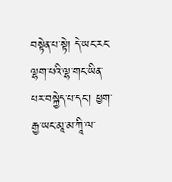བསྟེན་པ་སྟེ། དེ་ཡང་རང་ལྷག་པའི་ལྷ་གང་ཡིན་པར་བསྐྱེད་པ་དང་། ཕྱག་རྒྱ་ཡང་མཱ་མ་ཀཱི་ལ་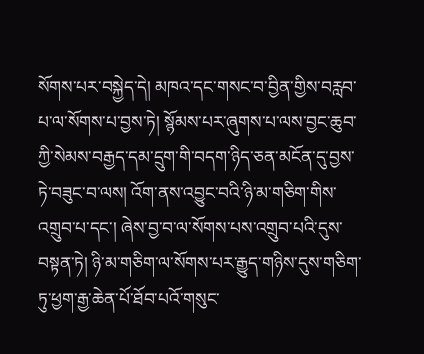སོགས་པར་བསྐྱེད་དེ། མཁའ་དང་གསང་བ་བྱིན་གྱིས་བརླབ་པ་ལ་སོགས་པ་བྱས་ཏེ། སྙོམས་པར་ཞུགས་པ་ལས་བྱང་ཆུབ་ཀྱི་སེམས་བརྒྱད་དམ་དྲུག་གི་བདག་ཉིད་ཅན་མངོན་དུ་བྱས་ཏེ་བཟུང་བ་ལས། འོག་ནས་འབྱུང་བའི་ཉི་མ་གཅིག་གིས་འགྲུབ་པ་དང་། ཞེས་བྱ་བ་ལ་སོགས་པས་འགྲུབ་པའི་དུས་བསྟན་ཏེ། ཉི་མ་གཅིག་ལ་སོགས་པར་རྒྱུད་གཉིས་དུས་གཅིག་ཏུ་ཕྱག་རྒྱ་ཆེན་པོ་ཐོབ་པའོ་གསུང་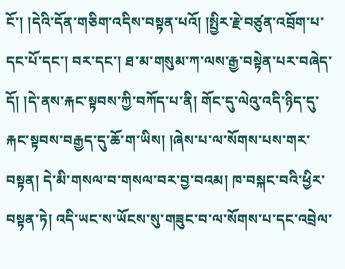ངོ་། །དེའི་དོན་གཅིག་འདིས་བསྟན་པའོ། །སྤྱིར་རྗེ་བཙུན་འབྲོག་པ་དང་པོ་དང་། བར་དང་། ཐ་མ་གསུམ་ཀ་ལས་རྒྱ་བསྟེན་པར་བཞེད་དོ། །དེ་ནས་རྐང་སྟབས་ཀྱི་བཀོད་པ་ནི། གོང་དུ་ལེའུ་འདི་ཉིད་དུ་རྐང་སྟབས་བརྒྱད་དུ་ཆོ་ག་ཡིས། །ཞེས་པ་ལ་སོགས་པས་གར་བསྟན། དེ་མི་གསལ་བ་གསལ་བར་བྱ་བའམ། ཁ་བསྐང་བའི་ཕྱིར་བསྟན་ཏེ། འདི་ཡང་ས་ཡོངས་སུ་གཟུང་བ་ལ་སོགས་པ་དང་འབྲེལ་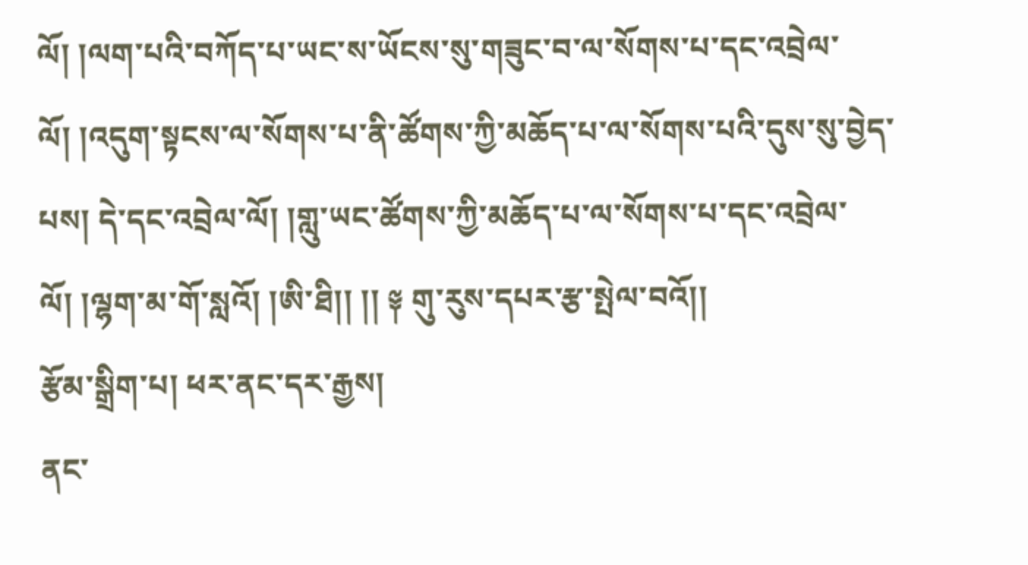ལོ། །ལག་པའི་བཀོད་པ་ཡང་ས་ཡོངས་སུ་གཟུང་བ་ལ་སོགས་པ་དང་འབྲེལ་ལོ། །འདུག་སྟངས་ལ་སོགས་པ་ནི་ཚོགས་ཀྱི་མཆོད་པ་ལ་སོགས་པའི་དུས་སུ་བྱེད་པས། དེ་དང་འབྲེལ་ལོ། །གླུ་ཡང་ཚོགས་ཀྱི་མཆོད་པ་ལ་སོགས་པ་དང་འབྲེལ་ལོ། །ལྷག་མ་གོ་སླའོ། །ཨི་ཐི།། །། ༈ གུ་རུས་དཔར་རྩ་སྤེལ་བའོ།།
རྩོམ་སྒྲིག་པ། ཕར་ནང་དར་རྒྱས།
ནང་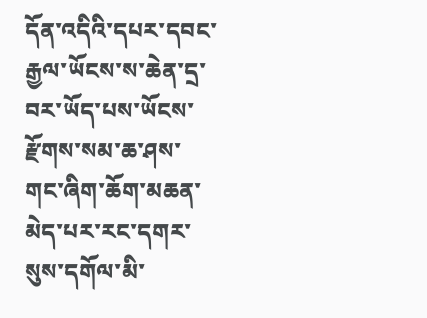དོན་འདིའི་དཔར་དབང་རྒྱལ་ཡོངས་ས་ཆེན་དྲ་བར་ཡོད་པས་ཡོངས་རྫོགས་སམ་ཆ་ཤས་གང་ཞིག་ཆོག་མཆན་མེད་པར་རང་དགར་སུས་དགོལ་མི་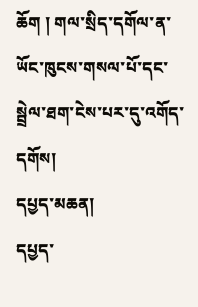ཆོག ། གལ་སྲིད་དགོལ་ན་ཡོང་ཁུངས་གསལ་པོ་དང་སྦྲེལ་ཐག་ངེས་པར་དུ་འགོད་དགོས།
དཔྱད་མཆན།
དཔྱད་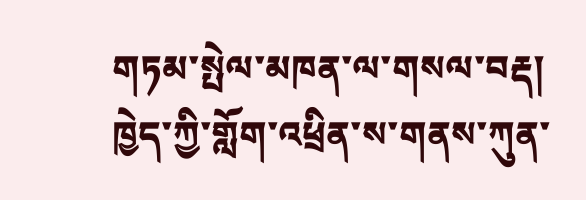གཏམ་སྤེལ་མཁན་ལ་གསལ་བརྡ།
ཁྱེད་ཀྱི་གློག་འཕྲིན་ས་གནས་ཀུན་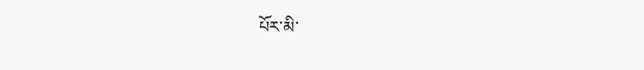པོར་མི་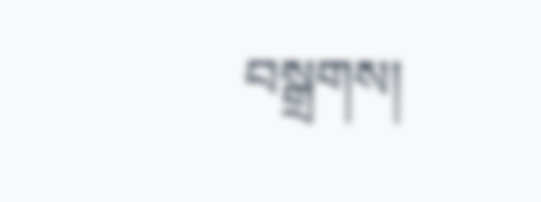བསྒྲགས།